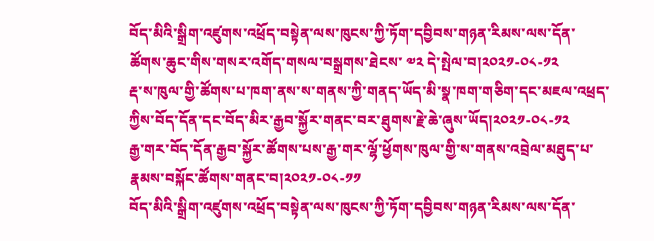བོད་མིའི་སྒྲིག་འཛུགས་འཕྲོད་བསྟེན་ལས་ཁུངས་ཀྱི་ཏོག་དབྱིབས་གཉན་རིམས་ལས་དོན་ཚོགས་ཆུང་གིས་གསར་འགོད་གསལ་བསྒྲགས་ཐེངས་ ༧༢ དེ་སྤེལ་བ།༢༠༢༡-༠༨-༡༢
རྡ་ས་ཁུལ་གྱི་ཚོགས་པ་ཁག་ནས་ས་གནས་ཀྱི་གནད་ཡོད་མི་སྣ་ཁག་གཅིག་དང་མཇལ་འཕྲད་ཀྱིས་བོད་དོན་དང་བོད་མིར་རྒྱབ་སྐྱོར་གནང་བར་ཐུགས་རྗེ་ཆེ་ཞུས་ཡོད།༢༠༢༡-༠༨-༡༢
རྒྱ་གར་བོད་དོན་རྒྱབ་སྐྱོར་ཚོགས་པས་རྒྱ་གར་ལྷོ་ཕྱོགས་ཁུལ་གྱི་ས་གནས་འབྲེལ་མཐུད་པ་རྣམས་བསྐོང་ཚོགས་གནང་བ།༢༠༢༡-༠༨-༡༡
བོད་མིའི་སྒྲིག་འཛུགས་འཕྲོད་བསྟེན་ལས་ཁུངས་ཀྱི་ཏོག་དབྱིབས་གཉན་རིམས་ལས་དོན་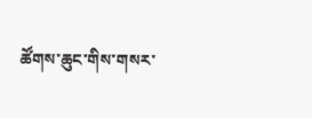ཚོགས་ཆུང་གིས་གསར་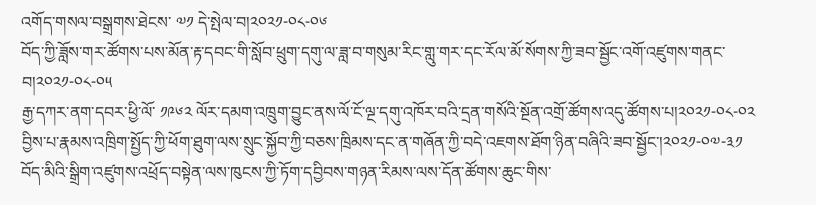འགོད་གསལ་བསྒྲགས་ཐེངས་ ༧༡ དེ་སྤེལ་བ།༢༠༢༡-༠༨-༠༦
བོད་ཀྱི་ཟློས་གར་ཚོགས་པས་མོན་རྟ་དབང་གི་སློབ་ཕྲུག་དགུ་ལ་ཟླ་བ་གསུམ་རིང་གླུ་གར་དང་རོལ་མོ་སོགས་ཀྱི་ཟབ་སྦྱོང་འགོ་འཛུགས་གནང་བ།༢༠༢༡-༠༨-༠༥
རྒྱ་དཀར་ནག་དབར་ཕྱི་ལོ་ ༡༩༦༢ ལོར་དམག་འཁྲུག་བྱུང་ནས་ལོ་ངོ་ལྔ་དགུ་འཁོར་བའི་དྲན་གསོའི་སྔོན་འགྲོ་ཚོགས་འདུ་ཚོགས་པ།༢༠༢༡-༠༨-༠༢
བྱིས་པ་རྣམས་འཁྲིག་སྤྱོད་ཀྱི་ཕོག་ཐུག་ལས་སྲུང་སྐྱོབ་ཀྱི་བཅས་ཁྲིམས་དང་ན་གཞོན་ཀྱི་བདེ་འཇགས་ཐོག་ཉིན་བཞིའི་ཟབ་སྦྱོང་།༢༠༢༡-༠༧-༣༡
བོད་མིའི་སྒྲིག་འཛུགས་འཕྲོད་བསྟེན་ལས་ཁུངས་ཀྱི་ཏོག་དབྱིབས་གཉན་རིམས་ལས་དོན་ཚོགས་ཆུང་གིས་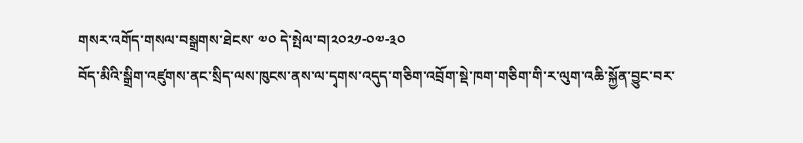གསར་འགོད་གསལ་བསྒྲགས་ཐེངས་ ༧༠ དེ་སྤེལ་བ།༢༠༢༡-༠༧-༣༠
བོད་མིའི་སྒྲིག་འཛུགས་ནང་སྲིད་ལས་ཁུངས་ནས་ལ་དྭགས་འདུད་གཅིག་འབྲོག་སྡེ་ཁག་གཅིག་གི་ར་ལུག་འཆི་སྐྱོན་བྱུང་བར་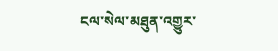ངལ་སེལ་མཐུན་འགྱུར་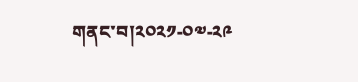གནང་བ།༢༠༢༡-༠༧-༢༩